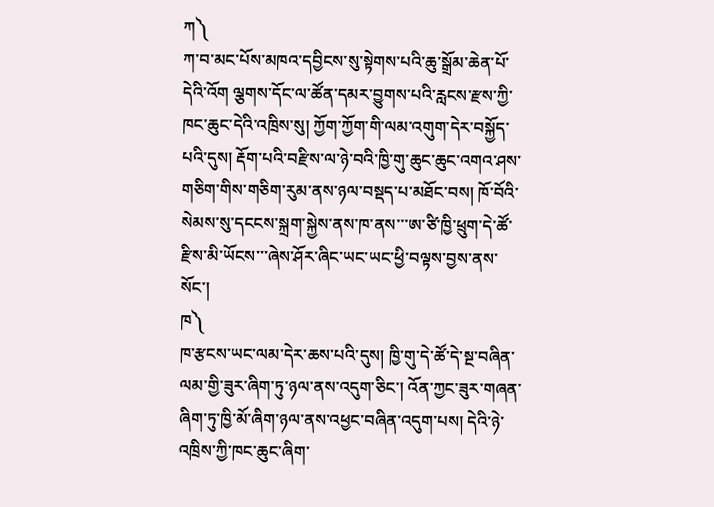ཀ༽
ཀ་བ་མང་པོས་མཁའ་དབྱིངས་སུ་སྟེགས་པའི་ཆུ་སྒྲོམ་ཆེན་པོ་དེའི་འོག ལྕགས་དོང་ལ་ཚོན་དམར་བྱུགས་པའི་རླངས་རྫས་ཀྱི་ཁང་ཆུང་དེའི་འཁྲིས་སུ། ཀྱོག་ཀྱོག་གི་ལམ་འགུག་དེར་བསྐྱོད་པའི་དུས། རྡོག་པའི་བརྫིས་ལ་ཉེ་བའི་ཁྱི་གུ་ཆུང་ཆུང་འགའ་ཤས་གཅིག་གིས་གཅིག་རུམ་ནས་ཉལ་བསྡད་པ་མཐོང་བས། ཁོ་བོའི་སེམས་སུ་དངངས་སྐྲག་སྐྱེས་ནས་ཁ་ནས་་་ཨ་ཙི་ཁྱི་ཕྲུག་དེ་ཚོ་རྫིས་མི་ཡོངས་་་ཞེས་ཤོར་ཞིང་ཡང་ཡང་ཕྱི་བལྟས་བྱས་ནས་སོང་།
ཁ༽
ཁ་རྩངས་ཡང་ལམ་དེར་ཆས་པའི་དུས། ཁྱི་གུ་དེ་ཚོ་དེ་སྔ་བཞིན་ལམ་གྱི་ཟུར་ཞིག་ཏུ་ཉལ་ནས་འདུག་ཅིང་། འོན་ཀྱང་ཟུར་གཞན་ཞིག་ཏུ་ཁྱི་མོ་ཞིག་ཉལ་ནས་འཕྱང་བཞིན་འདུག་པས། དེའི་ཉེ་འཁྲིས་ཀྱི་ཁང་ཆུང་ཞིག་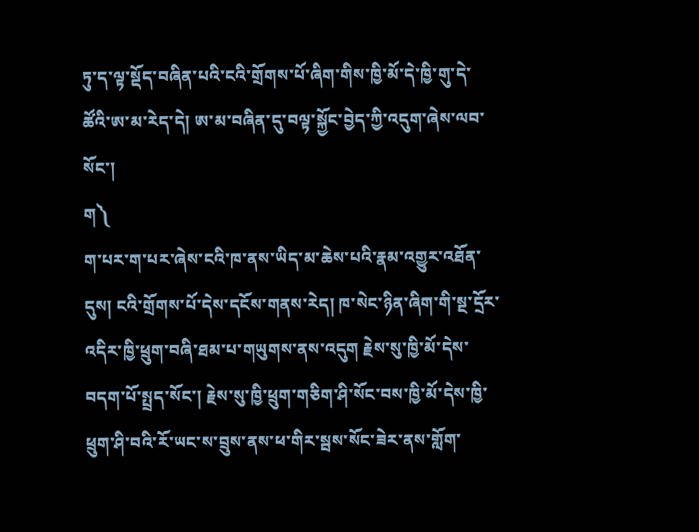ཏུ་ད་ལྟ་སྡོད་བཞིན་པའི་ངའི་གྲོགས་པོ་ཞིག་གིས་ཁྱི་མོ་དེ་ཁྱི་གུ་དེ་ཚོའི་ཨ་མ་རེད་དེ། ཨ་མ་བཞིན་དུ་བལྟ་སྐྱོང་བྱེད་ཀྱི་འདུག་ཞེས་ལབ་སོང་།
ག༽
ག་པར་ག་པར་ཞེས་ངའི་ཁ་ནས་ཡིད་མ་ཆེས་པའི་རྣམ་འགྱུར་འཐོན་དུས། ངའི་གྲོགས་པོ་དེས་དངོས་གནས་རེད། ཁ་སེང་ཉིན་ཞིག་གི་སྔ་དྲོར་འདིར་ཁྱི་ཕྲུག་བཞི་ཐམ་པ་གཡུགས་ནས་འདུག རྗེས་སུ་ཁྱི་མོ་དེས་བདག་པོ་སྤྲད་སོང་། རྗེས་སུ་ཁྱི་ཕྲུག་གཅིག་ཤི་སོང་བས་ཁྱི་མོ་དེས་ཁྱི་ཕྲུག་ཤི་བའི་རོ་ཡང་ས་བྲུས་ནས་ཕ་གིར་སྦས་སོང་ཟེར་ནས་གློག་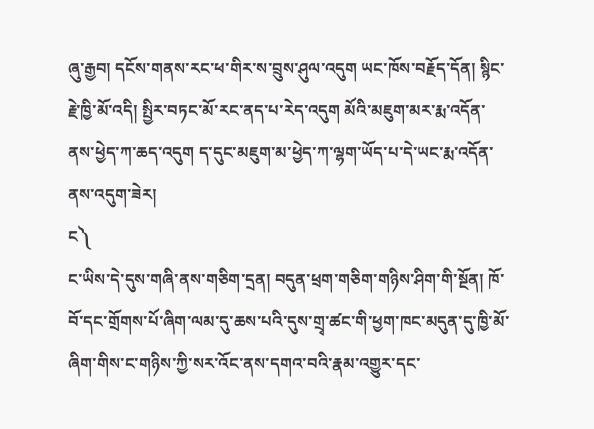ཞུ་རྒྱབ། དངོས་གནས་རང་ཕ་གིར་ས་བྲུས་ཤུལ་འདུག ཡང་ཁོས་བརྗོད་དོན། སྙིང་རྗེ་ཁྱི་མོ་འདི། སྤྱིར་བཏང་མོ་རང་ནད་པ་རེད་འདུག མོའི་མཇུག་མར་རྨ་འདོན་ནས་ཕྱེད་ཀ་ཆད་འདུག ད་དུང་མཇུག་མ་ཕྱེད་ཀ་ལྷག་ཡོད་པ་དེ་ཡང་རྨ་འདོན་ནས་འདུག་ཟེར།
ང༽
ང་ཡིས་དེ་དུས་གཞི་ནས་གཅིག་དྲན། བདུན་ཕྲག་གཅིག་གཉིས་ཤིག་གི་སྔོན། ཁོ་བོ་དང་གྲོགས་པོ་ཞིག་ལམ་དུ་ཆས་པའི་དུས་གྲྭ་ཚང་གི་ཕྱག་ཁང་མདུན་དུ་ཁྱི་མོ་ཞིག་གིས་ང་གཉིས་ཀྱི་སར་འོང་ནས་དགའ་བའི་རྣམ་འགྱུར་དང་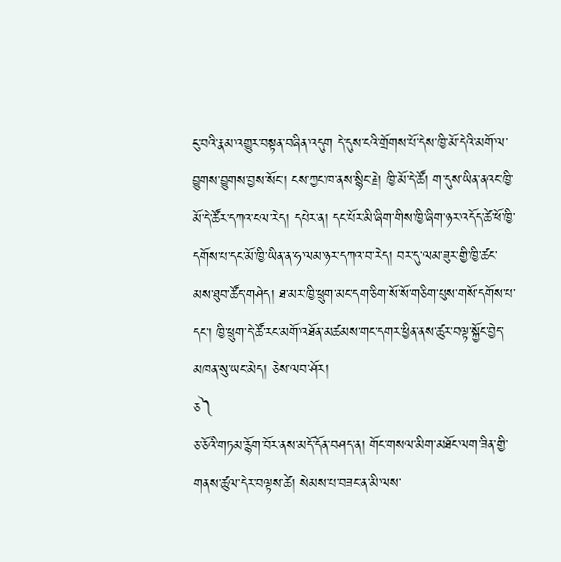ངུ་བའི་རྣམ་འགྱུར་བསྟན་བཞིན་འདུག དེ་དུས་ངའི་གྲོགས་པོ་དེས་ཁྱི་མོ་དེའི་མགོ་ལ་བྱུགས་བྱུགས་བྱས་སོང་། ངས་ཀྱང་ཁ་ནས་སྙིང་རྗེ། ཁྱི་མོ་དེ་ཚོ། ག་དུས་ཡིན་ནའང་ཁྱི་མོ་དེ་ཚོར་དཀའ་ངལ་རེད། དཔེར་ན། དང་པོར་མི་ཞིག་གིས་ཁྱི་ཞིག་ཉར་འདོད་ཚེ་ཕོ་ཁྱི་དགོས་པ་དང་མོ་ཁྱི་ཡིན་ན་ཧ་ལམ་ཉར་དཀའ་བ་རེད། བར་དུ་ལམ་ཟུར་གྱི་ཁྱི་ཚང་མས་ཐུབ་ཚོད་གཤེད། ཐ་མར་ཁྱི་ཕྲུག་མང་དག་ཅིག་སོ་སོ་གཅིག་པུས་གསོ་དགོས་པ་དང་། ཁྱི་ཕྲུག་དེ་ཚོ་རང་མགོ་འཐོན་མཚམས་གང་དགར་ཕྱིན་ནས་ཚུར་བལྟ་སྐྱོང་བྱེད་མཁན་སུ་ཡང་མེད། ཅེས་ལབ་ཤོར།
ཅ༽
ཅ་ཅོའི་གཏམ་རྙོག་བོར་ནས་མདོ་དོན་བཤད་ན། གོང་གསལ་མིག་མཐོང་ལག་ཟིན་གྱི་གནས་ཚུལ་དེར་བལྟས་ཚེ། སེམས་པ་བཟང་ན་མི་ལས་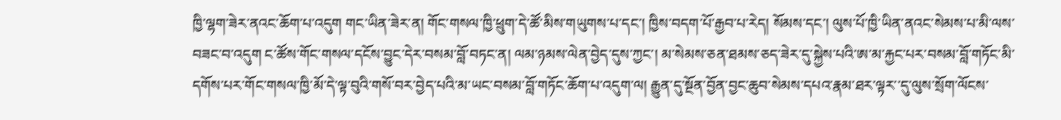ཁྱི་ལྷག་ཟེར་ནའང་ཆོག་པ་འདུག གང་ཡིན་ཟེར་ན། གོང་གསལ་ཁྱི་ཕྲུག་དེ་ཚོ་མིས་གཡུགས་པ་དང་། ཁྱིས་བདག་པོ་རྒྱབ་པ་རེད། སོམས་དང་། ལུས་པོ་ཁྱི་ཡིན་ནའང་སེམས་པ་མི་ལས་བཟང་བ་འདུག ང་ཚོས་གོང་གསལ་དངོས་བྱུང་དེར་བསམ་བློ་བཏང་ན། ལམ་ཉམས་ལེན་བྱེད་དུས་ཀྱང་། མ་སེམས་ཅན་ཐམས་ཅད་ཟེར་དུ་སྐྱེས་པའི་ཨ་མ་རྐྱང་པར་བསམ་བློ་གཏོང་མི་དགོས་པར་གོང་གསལ་ཁྱི་མོ་དེ་ལྟ་བུའི་གསོ་བར་བྱེད་པའི་མ་ཡང་བསམ་བློ་གཏོང་ཆོག་པ་འདུག་ལ། རྒྱུན་དུ་སྔོན་བྱོན་བྱང་ཆུབ་སེམས་དཔའ་རྣམ་ཐར་ལྟར་་དུ་ལུས་སྲོག་ལོངས་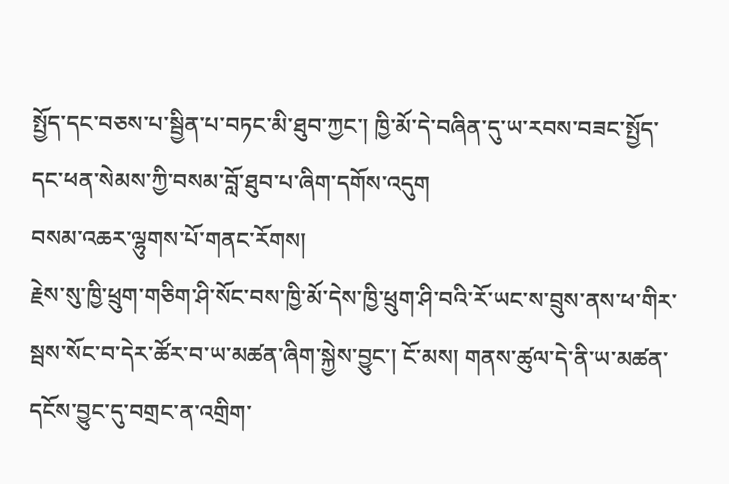སྤྱོད་དང་བཅས་པ་སྦྱིན་པ་བཏང་མི་ཐུབ་ཀྱང་། ཁྱི་མོ་དེ་བཞིན་དུ་ཡ་རབས་བཟང་སྤྱོད་དང་ཕན་སེམས་ཀྱི་བསམ་བློ་ཐུབ་པ་ཞིག་དགོས་འདུག
བསམ་འཆར་ལྷུགས་པོ་གནང་རོགས།
རྗེས་སུ་ཁྱི་ཕྲུག་གཅིག་ཤི་སོང་བས་ཁྱི་མོ་དེས་ཁྱི་ཕྲུག་ཤི་བའི་རོ་ཡང་ས་བྲུས་ནས་ཕ་གིར་སྦས་སོང་བ་དེར་ཚོར་བ་ཡ་མཚན་ཞིག་སྐྱེས་བྱུང་། ངོ་མས། གནས་ཚུལ་དེ་ནི་ཡ་མཚན་དངོས་བྱུང་དུ་བགྲང་ན་འགྲིག་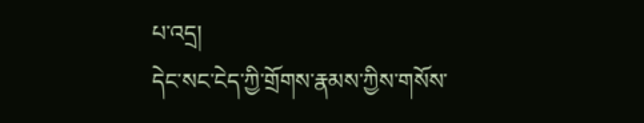པ་འདྲ།
དེང་སང་ངེད་ཀྱི་གྲོགས་རྣམས་ཀྱིས་གསོས་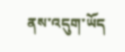ནས་འདུག་ཡོད